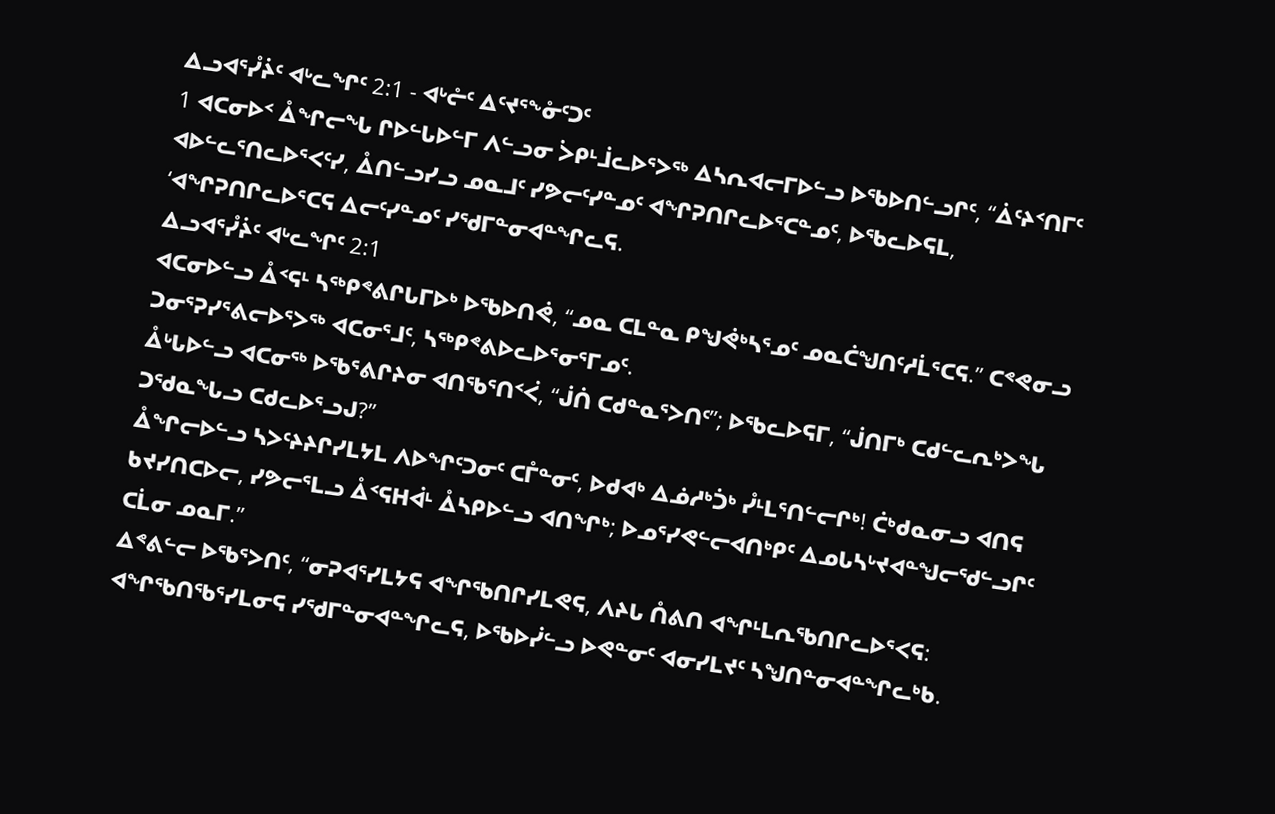ᐃᓗᐊᕐᓮᔩᑦ ᐊᒡᓚᖏᑦ 2:1 - ᐊᒡᓔᑦ ᐃᑦᔪᕐᖕᓁᑦᑐᑦ
1 ᐊᑕᓂᐅᑉ ᐂᖏᓕᖓ ᒋᐅᓪᒐᐅᓪᒥ ᐱᓪᓗᓂ ᐴᑭᒻᒨᓚᐅᕐᐳᖅ ᐃᓴᕆᐊᓕᒥᐅᓪᓗ ᐅᖃᐅᑎᓪᓗᒋᑦ, “ᐄᑦᔨᑉᑎᒥᑦ ᐊᐅᓪᓚᕐᑎᓚᐅᕐᐸᑦᓯ, ᐂᑎᓪᓗᓯᓗ ᓄᓇᒧᑦ ᓯᕗᓕᑦᓯᓐᓄᑦ ᐊᖏᕈᑎᒋᓚᐅᕐᑕᓐᓄᑦ, ᐅᖃᓚᐅᕋᒪ, ‘ᐊᖏᕈᑎᒋᓚᐅᕐᑕᕋ ᐃᓕᑦᓯᓐᓄᑦ ᓯᖁᒥᓐᓂᐊᓐᖏᓚᕋ.
ᐃᓗᐊᕐᓮᔩᑦ ᐊᒡᓚᖏᑦ 2:1
ᐊᑕᓂᐅᓪᓗ ᐂᑉᕋᒻ ᓴᖅᑭᕝᕕᒋᒐᒥᐅᒃ ᐅᖃᐅᑎᕚ, “ᓄᓇ ᑕᒪᓐᓇ ᑭᖑᕚᒃᓴᕐᓄᑦ ᓄᓇᑖᖑᑎᑦᓱᒫᕐᑕᕋ.” ᑕᕝᕙᓂᓗ ᑐᓂᕐᕈᓯᕐᕕᓕᐅᕐᐳᖅ ᐊᑕᓂᕐᒧᑦ, ᓴᖅᑭᕝᕕᐅᓚᐅᕐᓂᕐᒥᓄᑦ.
ᐂᒡᒐᐅᓪᓗ ᐊᑕᓂᖅ ᐅᖃᕐᕕᒋᔨᓂ ᐊᑎᖃᕐᑎᑉᐹ, “ᒎᑏ ᑕᑯᓐᓇᕐᐳᑎᑦ”; ᐅᖃᓚᐅᕋᒥ, “ᒎᑎᒥᒃ ᑕᑯᓪᓚᕆᒃᐳᖓ ᑐᖁᓇᖓᓗ ᑕᑯᓚᐅᕐᓗᒍ?”
ᐂᖏᓕᐅᓪᓗ ᓴᐳᑦᔨᔨᒋᓯᒪᔭᒪ ᐱᐅᖏᑦᑐᓂᑦ ᑕᒤᓐᓂᑦ, ᐅᑯᐊᒃ ᐃᓅᓱᒃᑑᒃ ᓮᒻᒪᕐᑎᓪᓕᒋᒃ! ᑖᒃᑯᓇᓂᓗ ᐊᑎᕋ ᑲᔪᓯᑎᑕᐅᓕ, ᓯᕗᓕᕐᒪᓗ ᐂᑉᕋᕼᐋᒻ ᐂᓴᑭᐅᓪᓗ ᐊᑎᖏᒃ; ᐅᓄᕐᓯᕙᓪᓕᐊᑎᒃᑭᑦ ᐃᓄᒐᓴᒡᔪᐊᓐᖑᓕᖁᓪᓗᒋᑦ ᑕᒫᓂ ᓄᓇᒥ.”
ᐃᕝᕕᓪᓕ ᐅᖃᕐᐳᑎᑦ, “ᓂᕈᐊᕐᓯᒪᔭᕋ ᐊᖏᖃᑎᒋᓯᒪᕙᕋ, ᐱᔨᒐ ᑍᕕᑎ ᐊᖏᒻᒪᕆᖃᑎᒋᓚᐅᕐᐸᕋ:
ᐊᖏᖃᑎᖃᕐᓯᒪᓂᕋ ᓯᖁᒥᓐᓂᐊᓐᖏᓚᕋ, ᐅᖃᐅᓰᓪᓗ ᐅᕙᓐᓂᑦ ᐊᓂᓯᒪᔪᑦ ᓴᖑᑎᓐᓂᐊᓐᖏᓚᒃᑲ.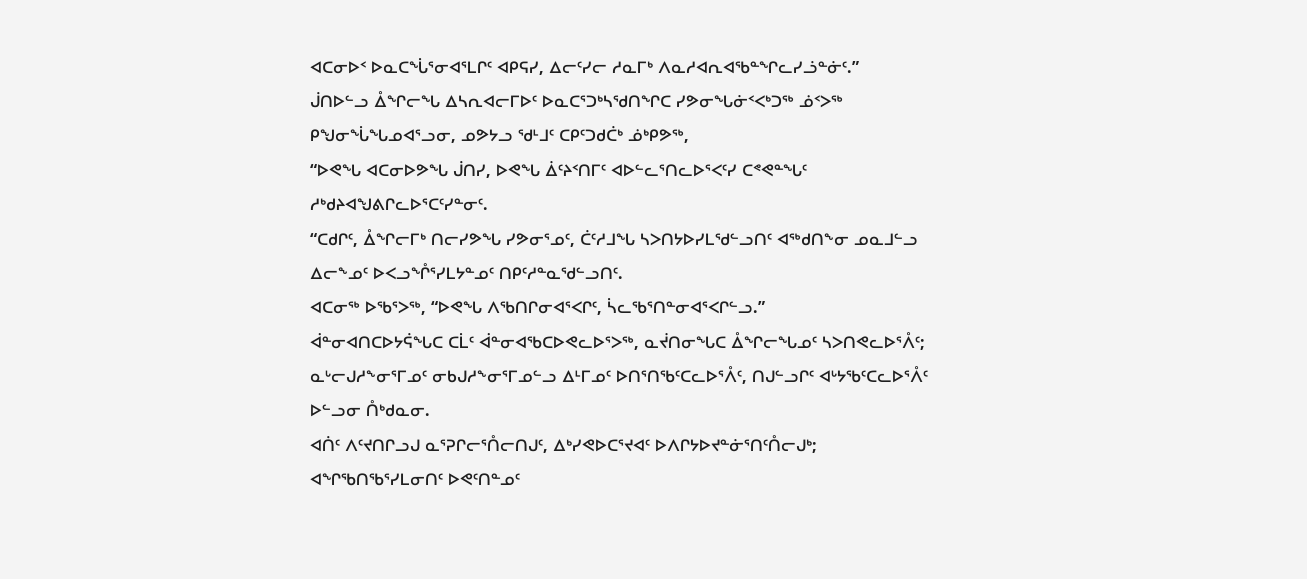ᐊᑕᓂᐅᑉ ᐅᓇᑕᖔᕐᓂᐊᕐᒪᒋᑦ ᐊᑭᕋᓯ, ᐃᓕᑦᓯᓕ ᓱᓇᒥᒃ ᐱᓇᓱᐊᕆᐊᖃᓐᖏᓚᓯᓘᓐᓃᑦ.”
ᒎᑎᐅᓪᓗ ᐂᖏᓕᖓ ᐃᓴᕆᐊᓕᒥᐅᑦ ᐅᓇᑕᕐᑐᒃᓴᖁᑎᖏᑕ ᓯᕗᓂᖓᓃᑉᐸᒃᑐᖅ ᓅᑉᐳᖅ ᑭᖑᓂᖔᖓᓄᐊᕐᓗᓂ, ᓄᕗᔭᓗ ᖁᒻᒧᑦ ᑕᑭᑦᑐᑯᑖᒃ ᓅᒃᑭᕗᖅ,
“ᐅᕙᖓ ᐊᑕᓂᐅᕗᖓ ᒎᑎᓯ, ᐅᕙᖓ ᐄᑦᔨᑉᑎᒥᑦ ᐊᐅᓪᓚᕐᑎᓚᐅᕐᐸᑦᓯ ᑕᕝᕙᓐᖓᑦ ᓱᒃᑯᔨᐊᖑᕕᒋᓚᐅᕐᑕᑦᓯᓐᓂᑦ.
“ᑕᑯᒋᑦ, ᐂᖏᓕᒥᒃ ᑎᓕᓯᕗᖓ ᓯᕗᓂᕐᓄᑦ, ᑖᑦᓱᒧᖓ ᓴᐳᑎᔭᐅᓯᒪᖁᓪᓗᑎᑦ ᐊᖅᑯᑎᖕᓂ ᓄᓇᒧᓪᓗ ᐃᓕᖕᓄᑦ ᐅᐸᓗᖎᕐᓯᒪᔭᓐᓄᑦ ᑎᑭᑦᓱᓐᓇᖁᓪᓗᑎᑦ.
ᐊᑕᓂᖅ ᐅᖃᕐᐳᖅ, “ᐅᕙᖓ ᐱᖃᑎᒋᓂᐊᕐᐸᒋᑦ, ᓵᓚᖃᕐᑎᓐᓂᐊᕐᐸᒋᓪᓗ.”
ᐋᓐᓂᐊᑎᑕᐅᔭᕌᖓᑕ ᑕᒫᑦ ᐋᓐᓂᐊᖃᑕᐅᕙᓚᐅᕐᐳᖅ, ᓇᔫᑎᓂᖓᑕ ᐂᖏᓕᖓᓄᑦ ᓴᐳᑎᕙᓚᐅᕐᐰᑦ; ᓇᒡᓕᒍᓱᖕᓂᕐᒥᓄᑦ ᓂᑲᒍᓱᖕᓂᕐᒥᓄᓪᓗ ᐃᒻᒥᓄᑦ ᐅᑎᕐᑎᖃᑦᑕᓚᐅᕐᐰᑦ, ᑎᒍᓪᓗᒋᑦ ᐊᒡᔭᖃᑦᑕᓚᐅᕐᐰᑦ ᐅᓪᓗᓂ ᑍᒃᑯᓇᓂ.
ᐊᑏᑦ ᐱᑦᔪᑎᒋᓗᒍ ᓇᕐᕈᒋᓕᕐᑍᓕᑎᒍᑦ, ᐃᒃᓯᕙᐅᑕᕐᔪᐊᑦ ᐅᐱᒋᔭᐅᔪᓐᓃᕐᑎᑦᑍᓕᒍᒃ; ᐊᖏᖃᑎᖃᕐᓯᒪᓂᑎᑦ ᐅᕙᑦᑎᓐᓄᑦ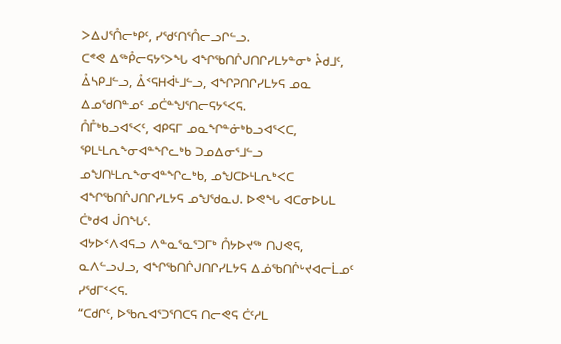ᐳᐃᒍᕐᑍᓕᒃᑭᑦ, ᓯᖁᑦᑎᕐᑍᓕᓗᒋᓪᓗ.
ᑕᕝᕙ ᐃᖅᑬᓕᕋᔭᕐᐳᖓ ᐊᖏᖃᑎᒌᒍᑎᒋᓯᒪᔭᓐᓂᒃ ᔧᑯᒧᑦ, ᐂᓴᑭᒧᓪᓗ, ᐂᑉᕋᕼᐋᒻᒧᓪᓗ, ᐊᖏᕈᑎᒋᓯᒪᔭᕋ ᓄᓇ ᐃᓄᖁᑎᓐᓄᑦ ᓄᑖᓐᖑᕐᑎᓕᕋᔭᕐᐸᕋ.
ᑍᒤᒃᑲᓗᐊᕐᐸᑦ, ᐊᑭᕋᒥ ᓄᓇᖏᓐᓃᒃᑲᓗᐊᕐᐸᑕ, ᕿᒪᒻᒪᕆᖕᓂᐊᓐᖏᓚᒃᑲ ᑐᓄᐃᓂᕐᒧᓪᓗ ᓄᖑᑎᒻᒪᕆᖕᓂᐊᓐᖏᓚᒃᑲ, ᓄᖑᑕᐅᒻᒪᕆᒃᐸᑕ ᐊᖏᖃᑎᒌᒍᑎᒋᓯᒪᔭᕋ ᓄᖑᖁᓇᒍ. ᐅᕙᖓ ᐊᑕᓂᐅᒐᒪ ᑖᒃᑯᐊ ᒎᑎᖓᑦ.
ᐊᔭᐅᑉᐱᐊᕋᓗ ᐱᓐᓇᕐᓇᕐᑐᒥᒃ ᑍᔭᐅᔪᖅ ᑎᒍᕙᕋ, ᓇᐱᓪᓗᒍᓗ, ᐊᖏᖃᑎᒌᒍᑎᒋᓯᒪᔭᕋ ᐃᓅᖃᑎᒌᒡᔪᐊᓕᒫᓄᑦ ᓯᖁᒥᑉᐸᕋ.
“ᑕᑯᒋᑦ, ᐅᖃᕆᐊᕐᑐᕐᑎᑕᕋ ᑎᓕᕙᕋ ᑖᑦᓱᒪ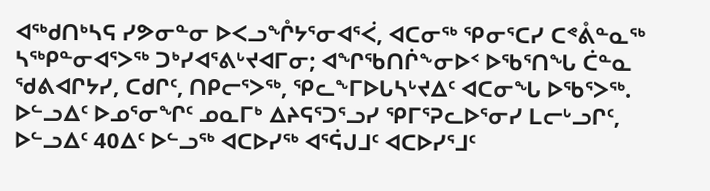ᐊᖅᑯᑎᒃᓴᕋ ᓯᕗᓂᓐᓂ ᐅᐸᓗᖎᔭᕐᓂᐊᕐᐹ, ᐊᑕᓂᖅ ᕿᓂᕐᑕᓯ ᑕᕝᕔᓐᓇᖅ ᓴᖅᑭᓐᓂᐊᕐᐳᖅ ᑐᒃᓯᐊᕐᕕᒡᔪᐊᒥᓂ; ᐊᖏᖃᑎᒌᖕᓂᐅᑉ ᐅᖃᕐᑎᖓ ᑖᓐᓇ ᖁᕕᐊᒋᔭᓯ, ᑕᑯᒋᑦ, ᑎᑭᓕᕐᐳᖅ, ᕿᓚᖕᒥᐅᒐᓴᒡᔪᐃᑦ ᐊᑕᓂᖓ ᐅᖃᕐᐳᖅ.
ᐅᓪᓗᐃᑦ ᐅᓄᕐᓂᖏᑦ ᓄᓇᒥᒃ ᐃᔨᕋᕐᑐᕐᓗᓯ ᕿᒥᕐᕈᓚᐅᕐᓂᓯ ᒪᓕᒡᓗᒋᑦ, ᐅᓪᓗᐃᑦ 40ᐃᑦ ᐅᓪᓗᖅ ᐊᑕᐅᓯᖅ ᐊᕐᕌᒍᒧᑦ ᐊᑕᐅᓯᕐᒧᑦ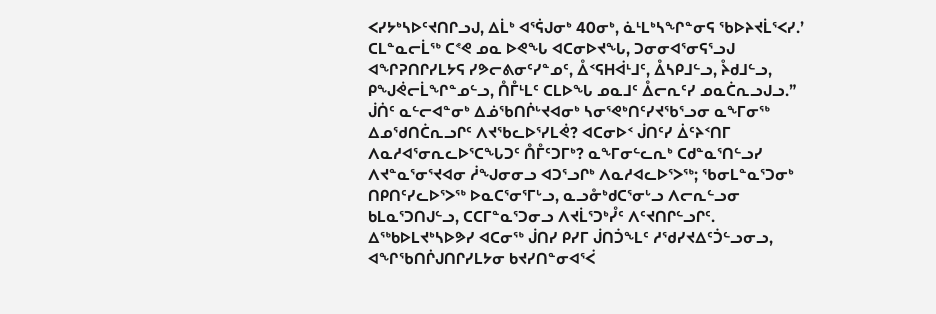ᐸᓯᔭᒃᓴᐅᑦᔪᑎᒋᓗᒍ, ᐃᒫᒃ ᐊᕐᕌᒍᓂᒃ 40ᓂᒃ, ᓈᒻᒪᒃᓴᖏᓐᓂᕋ ᖃᐅᔨᔪᒫᕐᐸᓯ.’
ᑕᒪᓐᓇᓕᒫᖅ ᑕᕝᕙ ᓄᓇ ᐅᕙᖓ ᐊᑕᓂᐅᔪᖓ, ᑐᓂᓂᐊᕐᓂᕋᕐᓗᒍ ᐊᖏᕈᑎᒋᓯᒪᔭᕋ ᓯᕗᓕᕕᓂᑦᓯᓐᓄᑦ, ᐂᑉᕋᕼᐋᒻᒧᑦ, ᐂᓴᑭᒧᓪᓗ, ᔧᑯᒧᓪᓗ, ᑭᖑᕚᓕᒫᖏᓐᓄᓪᓗ, ᑍᒤᒻᒪᑦ ᑕᒪᐅᖓ ᓄᓇᒧᑦ ᐂᓕᕆᑦᓯ ᓄᓇᑖᕆᓗᒍᓗ.”
ᒎᑏᑦ ᓇᓪᓕᐊᓐᓂᒃ ᐃᓅᖃᑎᒌᒡᔪᐊᓂᒃ ᓴᓂᕐᕙᒃᑎᑦᓯᔪᖃᕐᓗᓂ ᓇᖕᒥᓂᖅ ᐃᓄᖁᑎᑖᕆᓗᒋᑦ ᐱᔪᖃᓚᐅᕐᓯᒪᕚ? ᐊᑕᓂᐅᑉ ᒎᑎᑦᓯ ᐄᑦᔨᑉᑎᒥ ᐱᓇᓱᐊᕐᓂᕆᓚᐅᕐᑕᖓᑐᑦ ᑍᒤᑦᑐᒥᒃ? ᓇᖕᒥᓂᓪᓚᕆᒃ ᑕᑯᓐᓇᕐᑎᓪᓗᓯ ᐱᔪᓐᓇᕐᓂᕐᔪᐊᓂ ᓲᖑᓂᓂᓗ ᐊᑐᕐᓗᒋᒃ ᐱᓇᓱᐊᓚᐅᕐᐳᖅ; ᖃᓂᒪᓐᓇᕐᑐᓂᒃ ᑎᑭᑎᑦᓯᓚᐅᕐᐳᖅ ᐅᓇᑕᕐᓂᕐᒥᒡᓗ, ᓇᓗᓁᒃᑯᑕᕐᓂᒡᓗ ᐱᓕᕆᓪᓗᓂ ᑲᒪᓇᕐᑐᑎᒍᓪᓗ, ᑕᑕᒥᓐᓇᕐᑐᓂᓗ ᐱᔪᒫᕐᑐᒃᓮᑦ ᐱᑦᔪᑎᒋᓪᓗᒋᑦ.
ᐃᖅᑲᐅᒪᔪᒃᓴᐅᕗᓯ ᐊᑕᓂᖅ ᒎᑎᓯ ᑭᓯᒥ ᒎᑎᑑᖕᒪᑦ ᓱᖁᓯᔪᐃᑦᑑᓪᓗᓂᓗ, ᐊᖏᖃᑎᒌᒍᑎᒋᓯᒪᔭᓂ ᑲᔪᓯᑎᓐᓂᐊᕐᐹ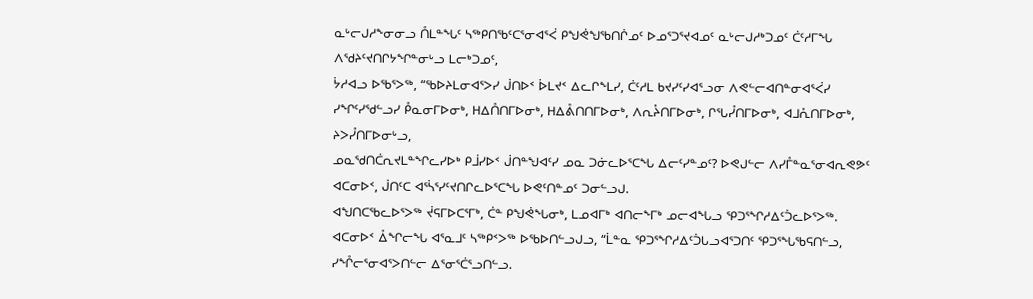ᓇᒡᓕᒍᓱᖕᓂᓂᓗ ᑍᒪᓐᖓᑦ ᓴᖅᑭᑎᖃᑦᑕᕐᓂᐊᕐᐹ ᑭᖑᕚᖑᖃᑎᒌᓄᑦ ᐅᓄᕐᑐᕐᔪᐊᓄᑦ ᓇᒡᓕᒍᓱᒃᑐᓄᑦ ᑖᑦᓱᒥᖓ ᐱᖁᔨᑦᔪᑎᒋᔭᖏᓐᓂᒡᓗ ᒪᓕᒃᑐᓄᑦ,
ᔮᓱᐊᓗ ᐅᖃᕐᐳᖅ, “ᖃᐅᔨᒪᓂᐊᕐᐳᓯ ᒎᑎᐅᑉ ᐆᒪᔪᑉ ᐃᓚᒋᖕᒪᓯ, ᑖᑦᓱᒪ ᑲᔪᓯᑦᓯᐊᕐᓗᓂ ᐱᕙᓪᓕᐊᑎᓐᓂᐊᕐᐹᓯ ᓯᖏᑦᓯᖁᓪᓗᓯ ᑬᓇᓂᒥᐅᓂᒃ, ᕼᐃᑍᑎᒥᐅᓂᒃ, ᕼᐃᕔᑎᑎᒥᐅᓂᒃ, ᐱᕆᔧᑎᒥᐅᓂᒃ, ᒋᕐᒐᓮᑎᒥᐅᓂᒃ, ᐊᒧᕅᑎᒥᐅᓂᒃ, ᔨᐳᓮᑎᒥᐅᓂᒡᓗ,
ᓄᓇᖁᑎᑖᕆᔪᒪᓐᖏᓚᓯᐅᒃ ᑭᒨᓯᐅᑉ ᒎᑎᓐᖑᐊᑦᓯ ᓄᓇ ᑐᓃᓚᐅᕐᑕᖓ ᐃᓕᑦᓯᓐᓄᑦ? ᐅᕙᒍᓪᓕ ᐱᓯᒤᓐᓇᕐᓂᐊᕆᕙᕗᑦ ᐊᑕᓂᐅᑉ, ᒎᑎᑦᑕ ᐊᕐᓵᕐᓯᑦᔪᑎᒋᓚᐅᕐᑕᖓ ᐅᕙᑦᑎᓐᓄᑦ ᑐᓂᓪᓗᒍ.
ᐊᖑᑎᑕᖃᓚᐅᕐᐳᖅ ᔫᕋᒥᐅᑕᕐᒥᒃ, ᑖᓐ ᑭᖑᕚᖓᓂᒃ, ᒪᓄᐊᒥᒃ ᐊᑎᓕᖕᒥᒃ ᓄᓕᐊᖓᓗ ᕿᑐᕐᖏᓱᐃᑦᑑᓚᐅᕐᐳᖅ.
ᐊᑕᓂᐅᑉ ᐂᖏᓕᖓ ᐊᕐᓇᒧᑦ ᓴᖅᑭᑉᐳᖅ ᐅᖃᐅᑎᓪᓗᒍᓗ, “ᒫᓐᓇ ᕿᑐᕐᖏᓱᐃᑦᑑᒐᓗᐊᕐᑐᑎᑦ ᕿᑐᕐᖓᖃᕋᑎᓪᓗ, ᓯᖎᓕᕐᓂᐊᕐᐳᑎᓪᓕ ᐃᕐᓂᕐᑖᕐᓗᑎᓪᓗ.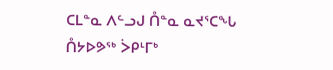ᑕᒪᓐᓇ ᐱᓪᓗᒍ ᑍᓐᓇ ᓇᔪᕐᑕᖓ ᑍᔭᐅᕗᖅ ᐴᑭᒻᒥᒃ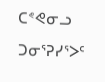ᑕᕝᕙᓂᓗ ᑐᓂᕐᕈᓯᕐᐳᑦ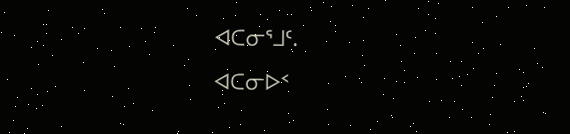ᐊᑕᓂᕐᒧᑦ.
ᐊᑕᓂᐅᑉ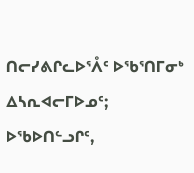ᑎᓕᓯᕕᒋᓚᐅᕐᐰᑦ ᐅᖃᕐᑎᒥᓂᒃ ᐃᓴᕆᐊᓕᒥᐅᓄᑦ; ᐅᖃᐅᑎᓪᓗᒋᑦ,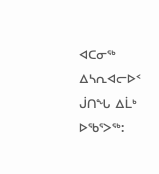ᐊᑕᓂᖅ ᐃᓴᕆᐊᓕᐅᑉ ᒎᑎᖓ ᐃᒫᒃ ᐅᖃᕐᐳᖅ: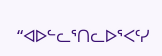“ᐊᐅᓪᓚᕐᑎᓚᐅᕐᐸᑦᓯ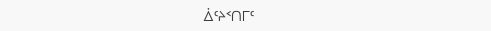ᐄᑦᔨᑉᑎᒥᑦ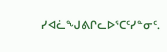ᓯᐊᓛᖑᕕᒋᓚᐅᕐᑕᑦᓯᓐᓂᑦ.